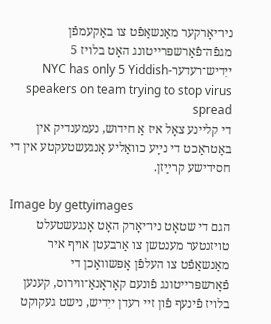ניו־יאָרקער מאַנשאַפֿט צו באַקעמפֿן מגפֿה־פֿאַרשפּרייטונג האָט בלויז 5 ייִדיש־רעדערNYC has only 5 Yiddish-speakers on team trying to stop virus spread
די קליינע צאָל איז אַ חידוש, נעמענדיק אין באַטראַכט די נײַע כוואַליע אָנגעשטעקטע אין די חסידישע קרײַזן.

Image by gettyimages
הגם די שטאָט ניו־יאָרק האָט אָנגעשטעלט טויזנטער מענטשן צו אַרבעטן אויף איר מאַנשאַפֿט צו העלפֿן אָפּשוואַכן די פֿאַרשפּרייטונג פֿונעם קאָראָנאַ־ווירוס, קענען בלויז פֿינעף פֿון זיי רעדן ייִדיש, נישט געקוקט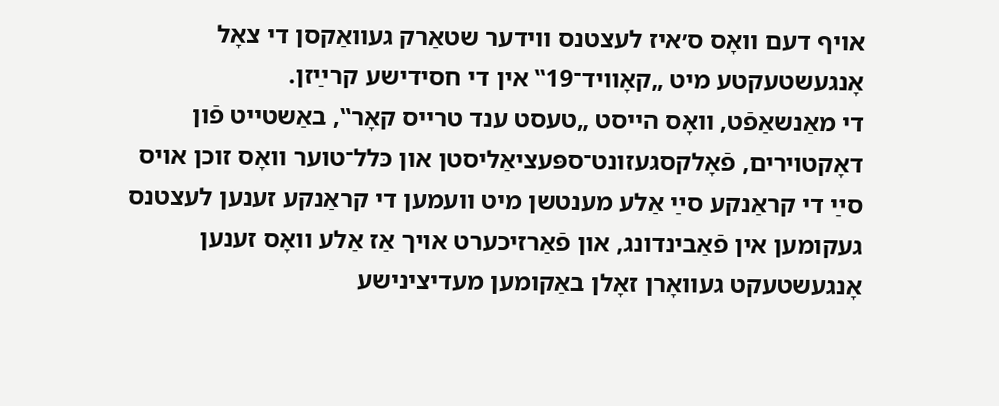אויף דעם וואָס ס׳איז לעצטנס ווידער שטאַרק געוואַקסן די צאָל אָנגעשטעקטע מיט „קאָוויד־19‟ אין די חסידישע קרײַזן.
די מאַנשאַפֿט, וואָס הייסט „טעסט ענד טרייס קאָר‟, באַשטייט פֿון דאָקטוירים, פֿאָלקסגעזונט־ספּעציאַליסטן און כּלל־טוער וואָס זוכן אויס סײַ די קראַנקע סײַ אַלע מענטשן מיט וועמען די קראַנקע זענען לעצטנס געקומען אין פֿאַבינדונג, און פֿאַרזיכערט אויך אַז אַלע וואָס זענען אָנגעשטעקט געוואָרן זאָלן באַקומען מעדיצינישע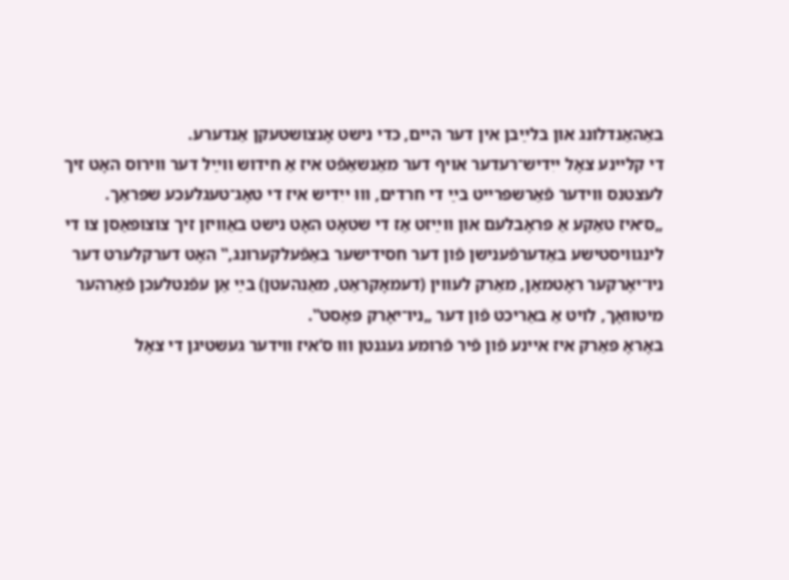באַהאַנדלונג און בלײַבן אין דער היים, כּדי נישט אָנצושטעקן אַנדערע.
די קליינע צאָל ייִדיש־רעדער אויף דער מאַנשאַפֿט איז אַ חידוש ווײַל דער ווירוס האָט זיך לעצטנס ווידער פֿאַרשפּרייט בײַ די חרדים, וווּ ייִדיש איז די טאָג־טעגלעכע שפּראַך.
„ס׳איז טאַקע אַ פּראָבלעם און ווײַזט אַז די שטאָט האָט נישט באַוויזן זיך צוצופּאַסן צו די לינגוויסטישע באַדערפֿענישן פֿון דער חסידישער באַפֿעלקערונג,‟ האָט דערקלערט דער ניו־יאָרקער ראָטמאַן, מאַרק לעווין (דעמאָקראַט, מאַנהעטן) בײַ אַן עפֿנטלעכן פֿאַרהער מיטוואָך, לויט אַ באַריכט פֿון דער „ניו־יאָרק פּאָסט‟.
באָראָ פּאַרק איז איינע פֿון פֿיר פֿרומע געגנטן וווּ ס‘איז ווידער געשטיגן די צאָל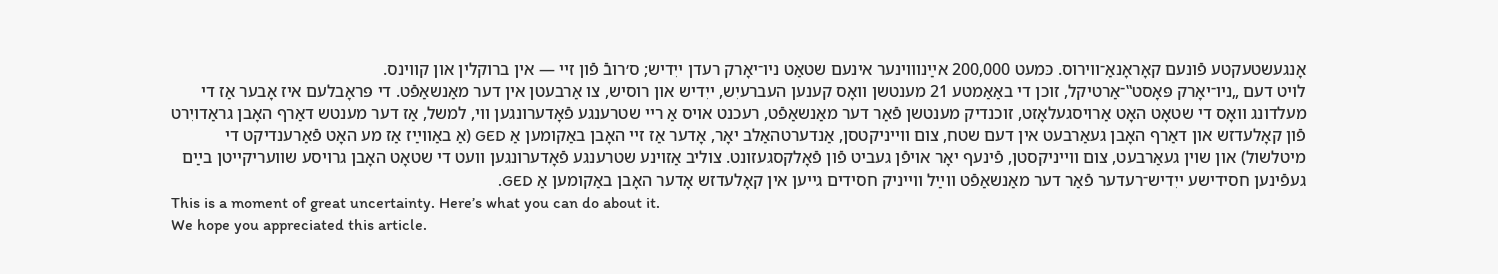אָנגעשטעקטע פֿונעם קאָראָנאַ־ווירוס. כּמעט 200,000 אײַנוווינער אינעם שטאַט ניו־יאָרק רעדן ייִדיש; ס׳רובֿ פֿון זיי — אין ברוקלין און קווינס.
לויט דעם „ניו־יאָרק פּאָסט‟־אַרטיקל, זוכן די באַאַמטע 21 מענטשן וואָס קענען העברעיִש, ייִדיש און רוסיש, צו אַרבעטן אין דער מאַנשאַפֿט. די פּראָבלעם איז אָבער אַז די מעלדונג וואָס די שטאָט האָט אַרויסגעלאָזט, זוכנדיק מענטשן פֿאַר דער מאַנשאַפֿט, רעכנט אויס אַ ריי שטרענגע פֿאָדערונגען ווי, למשל, אַז דער מענטש דאַרף האָבן גראַדויִרט פֿון קאָלעדזש און דאַרף האָבן געאַרבעט אין דעם שטח, צום ווייניקטסן, אַנדערטהאַלב יאָר, אָדער אַז זיי האָבן באַקומען אַ GED (אַ באַווײַז אַז מע האָט פֿאַרענדיקט די מיטלשול) און שוין געאַרבעט, צום ווייניקסטן, פֿינעף יאָר אויפֿן געביט פֿון פֿאָלקסגעזונט. צוליב אַזוינע שטרענגע פֿאָדערונגען וועט די שטאָט האָבן גרויסע שוועריקייטן בײַם געפֿינען חסידישע ייִדיש־רעדער פֿאַר דער מאַנשאַפֿט ווײַל ווייניק חסידים גייען אין קאָלעדזש אָדער האָבן באַקומען אַ GED.
This is a moment of great uncertainty. Here’s what you can do about it.
We hope you appreciated this article.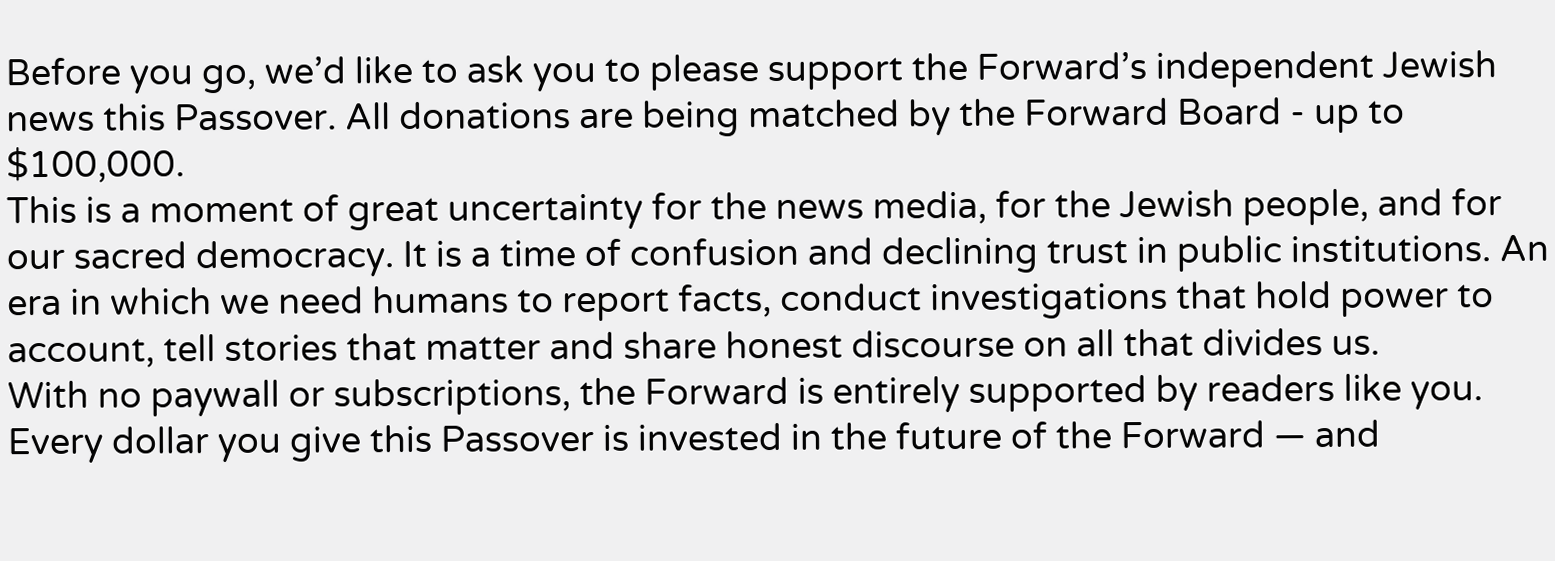Before you go, we’d like to ask you to please support the Forward’s independent Jewish news this Passover. All donations are being matched by the Forward Board - up to $100,000.
This is a moment of great uncertainty for the news media, for the Jewish people, and for our sacred democracy. It is a time of confusion and declining trust in public institutions. An era in which we need humans to report facts, conduct investigations that hold power to account, tell stories that matter and share honest discourse on all that divides us.
With no paywall or subscriptions, the Forward is entirely supported by readers like you. Every dollar you give this Passover is invested in the future of the Forward — and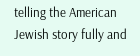telling the American Jewish story fully and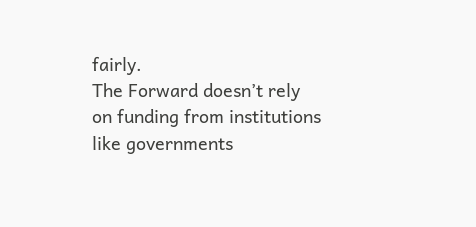fairly.
The Forward doesn’t rely on funding from institutions like governments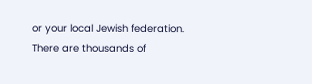or your local Jewish federation. There are thousands of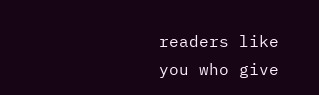readers like you who give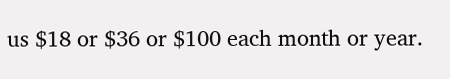us $18 or $36 or $100 each month or year.